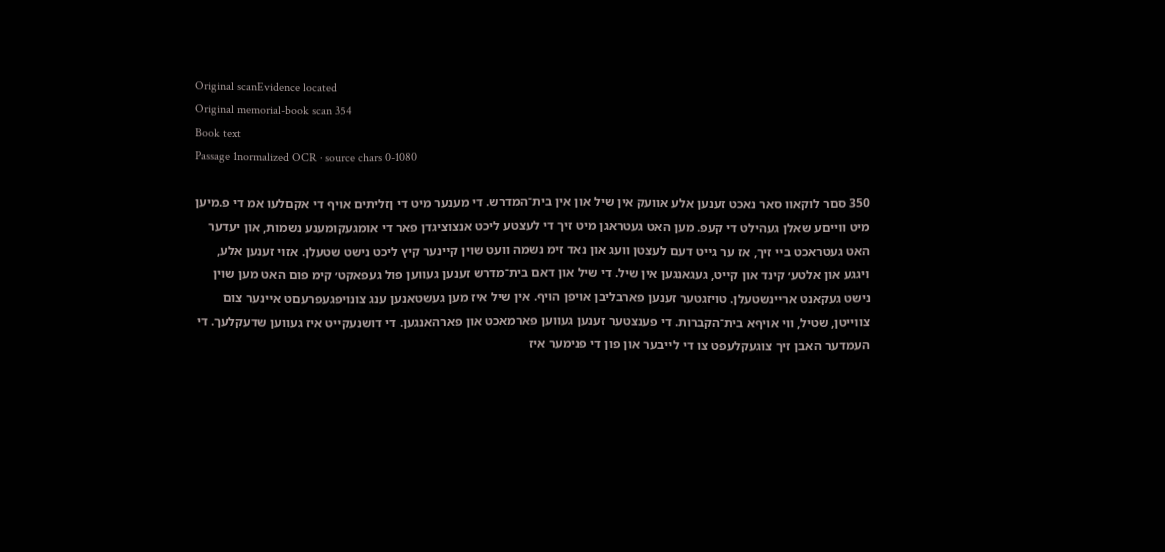Original scanEvidence located
Original memorial-book scan 354
Book text
Passage 1normalized OCR · source chars 0-1080

350 סםר לוקאװ סאר נאכט זענען אלע אװעק אין שיל און אין בית־המדרש. די מענער מיט די ןזליתים אויף די אקםלעו אמ די פ.מיען מיט וױיםע שאלן געהילט די קעפ. מען האט געטראגן מיט זיך די לעצטע ליכט אנצוציגדן פאר די אומגעקומענע נשמות, און יעדער האט געטראכט בײ זיך, אז ער גײט דעם לעצטן װעג און נאד זימ נשמה װעט שוין קײנער קיץ ליכט נישט שטעלן. אזױ זענען אלע, ױגגע און אלטע׳ קינד און קײט, געגאנגען אין שיל. די שיל און דאם בית־מדרש זענען געװען פול געפאקט׳ קימ פום האט מען שוין נישט געקאנט ארײנשטעלן. טויזגטער זענען פארבליבן אויפן הויף. אין שיל איז מען געשטאנען ענג צונויפגעפרעםט אײנער צום צוױיטן, שטיל, װי אויףא בית־הקברות. די פענצטער זענען געװען פארמאכט און פארהאנגען. די דושנעקײט איז געװען שדעקלעך. די העמדער האבן זיך צוגעקלעפט צו די לײבער און פון די פנימער איז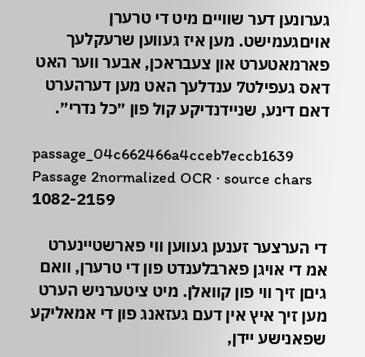גערונען דער שװײם מיט די טרערן אויםגעמישט. מען איז געװען שרעקלעך פארמאטערט און צעבראכן, אבער װער האט דאס געפילט7 ענדלעך האט מען דערהערט דאם דינע, שנײדנדיקע קול פון ״כל נדרי״.

passage_04c662466a4cceb7eccb1639
Passage 2normalized OCR · source chars 1082-2159

די הערצער זענען געװען װי פארשטײנערט אמ די אויגן פארבלענדט פון די טרערן, װאם גיםן זיך װי פון קװאלן. מיט ציטערניש הערט מען זיך איץ אין דעם געזאנג פון די אמאליקע שפאנישע ײדן,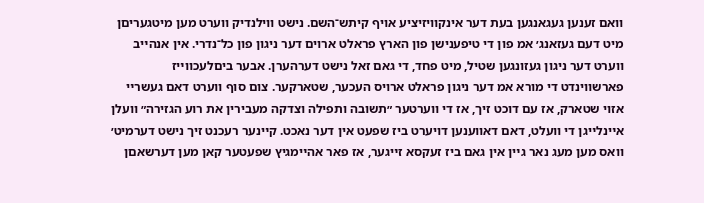װאם זענען געגאנגען בעת דער אינקװיזיציע אויף קיתש־השם. נישט װילנדיק װערט מען מיטגעריםן מיט דעם געזאנג׳ אמ פון די טיפענישן פון הארץ פראלט ארוים דער ניגון פון כל־נדרי. אין אנהײב װערט דער ניגון געזונגען שטיל, מיט פחד, די גאם זאל נישט דערהערן. אבער ביםלעכװײז פארשװינדט די מורא אמ דער ניגון פראלט ארויס העכער, שטארקער. צום סוף װערט דאם געשרײ אזוי שטארק, אז עם דוכט זיך, אז די װערטער ״תשובה ותפילה וצדקה מעבירין את רוע הגזירה״ װעלן אײנלײגן די װעלט, דאם דאװענען דויערט ביז שפעט אין דער נאכט. קײנער רעכנט זיך נישט דערמיט׳ װאס מען מעג נאר גײן אין גאם ביז זעקסא זײגער, אז פאר אהײמגיץ שפעטער קאן מען דערשאםן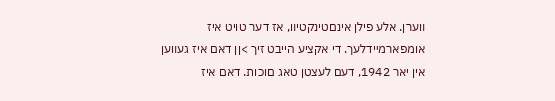װערן. אלע פילן אינםטינקטיװ, אז דער טויט איז אומפארמײדלעך. די אקציע הייבט זיך >ןן דאם איז געװען אין יאר 1942, דעם לעצטן טאג םוכות. דאם איז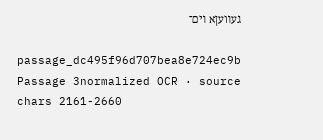געװעןא ױם־

passage_dc495f96d707bea8e724ec9b
Passage 3normalized OCR · source chars 2161-2660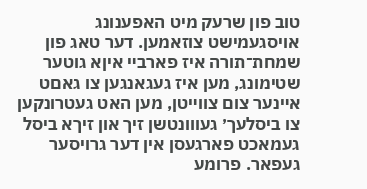טוב פון שרעק מיט האפענונג אויסגעמישט צוזאמען. דער טאג פון שמחת־תורה איז פארבײ איןא גוטער שטימונג, מען איז געגאנגען צו גאםט אײנער צום צװײטן, מען האט געטרונקען צו ביסלעך׳ געוװנטשן זיך און זיךא ביסל געמאכט פארגעסן אין דער גרויסער געפאר. פרומע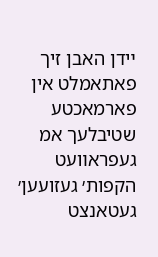ײדן האבן זיך פאתאמלט אין פארמאכטע שטיבלעך אמ געפראװעט הקפות׳ געזועען׳ געטאנצט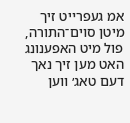אמ געפרײט זיך מיטן סױם־התורה, פול מיט האפענונג האט מען זיך נאך דעם טאג׳ װען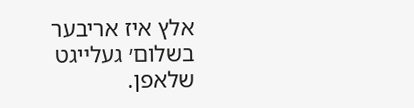אלץ איז אריבער בשלום׳ געלײגט שלאפן.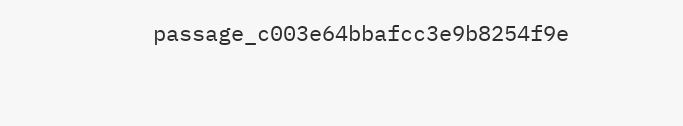passage_c003e64bbafcc3e9b8254f9e